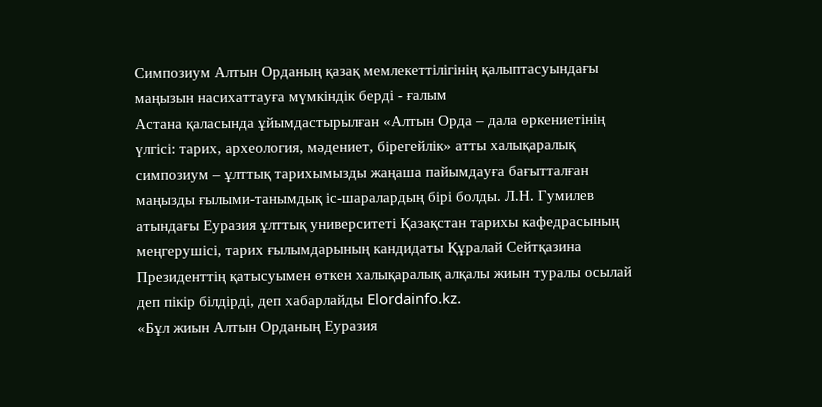Симпозиум Алтын Орданың қазақ мемлекеттілігінің қалыптасуындағы маңызын насихаттауға мүмкіндік берді - ғалым
Aстана қаласында ұйымдастырылған «Алтын Орда – дала өркениетінің үлгісі: тарих, археология, мәдениет, бірегейлік» атты халықаралық симпозиум – ұлттық тарихымызды жаңаша пайымдауға бағытталған маңызды ғылыми-танымдық іс-шаралардың бірі болды. Л.Н. Гумилев атындағы Еуразия ұлттық университеті Қазақстан тарихы кафедрасының меңгерушісі, тарих ғылымдарының кандидаты Құралай Сейтқазина Президенттің қатысуымен өткен халықаралық алқалы жиын туралы осылай деп пікір білдірді, деп хабарлайды Elordainfo.kz.
«Бұл жиын Алтын Орданың Еуразия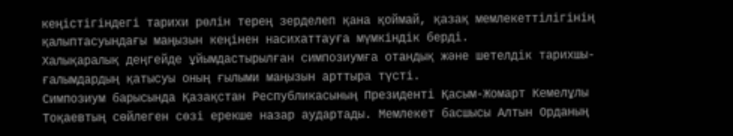кеңістігіндегі тарихи рөлін терең зерделеп қана қоймай, қазақ мемлекеттілігінің қалыптасуындағы маңызын кеңінен насихаттауға мүмкіндік берді.
Халықаралық деңгейде ұйымдастырылған симпозиумға отандық және шетелдік тарихшы-ғалымдардың қатысуы оның ғылыми маңызын арттыра түсті.
Симпозиум барысында Қазақстан Республикасының Президенті Қасым-Жомарт Кемелұлы Тоқаевтың сөйлеген сөзі ерекше назар аудартады. Мемлекет басшысы Алтын Орданың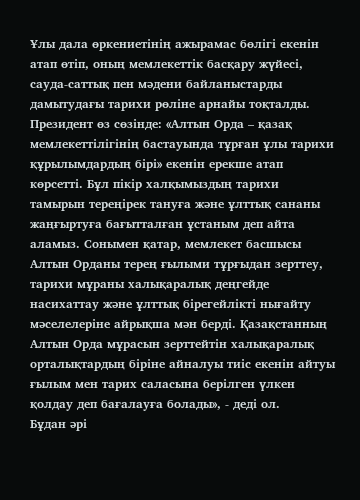Ұлы дала өркениетінің ажырамас бөлігі екенін атап өтіп, оның мемлекеттік басқару жүйесі, сауда-саттық пен мәдени байланыстарды дамытудағы тарихи рөліне арнайы тоқталды. Президент өз сөзінде: «Алтын Орда – қазақ мемлекеттілігінің бастауында тұрған ұлы тарихи құрылымдардың бірі» екенін ерекше атап көрсетті. Бұл пікір халқымыздың тарихи тамырын тереңірек тануға және ұлттық сананы жаңғыртуға бағытталған ұстаным деп айта аламыз. Сонымен қатар, мемлекет басшысы Алтын Орданы терең ғылыми тұрғыдан зерттеу, тарихи мұраны халықаралық деңгейде насихаттау және ұлттық бірегейлікті нығайту мәселелеріне айрықша мән берді. Қазақстанның Алтын Орда мұрасын зерттейтін халықаралық орталықтардың біріне айналуы тиіс екенін айтуы ғылым мен тарих саласына берілген үлкен қолдау деп бағалауға болады», - деді ол.
Бұдан әрі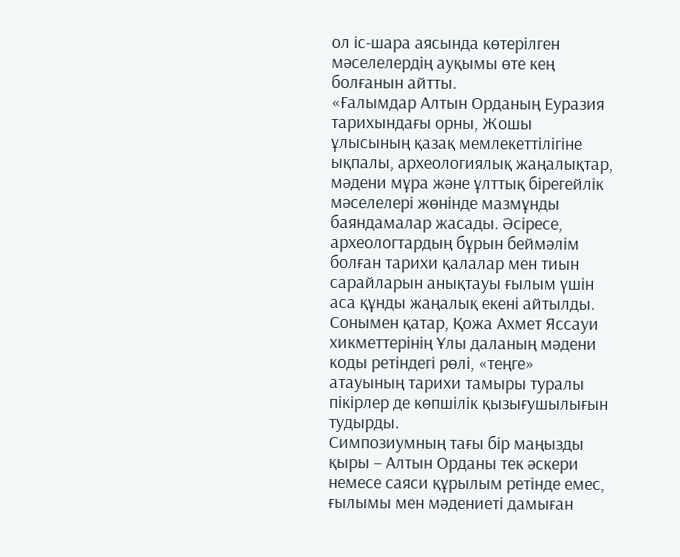ол іс-шара аясында көтерілген мәселелердің ауқымы өте кең болғанын айтты.
«Ғалымдар Алтын Орданың Еуразия тарихындағы орны, Жошы ұлысының қазақ мемлекеттілігіне ықпалы, археологиялық жаңалықтар, мәдени мұра және ұлттық бірегейлік мәселелері жөнінде мазмұнды баяндамалар жасады. Әсіресе, археологтардың бұрын беймәлім болған тарихи қалалар мен тиын сарайларын анықтауы ғылым үшін аса құнды жаңалық екені айтылды. Сонымен қатар, Қожа Ахмет Яссауи хикметтерінің Ұлы даланың мәдени коды ретіндегі рөлі, «теңге» атауының тарихи тамыры туралы пікірлер де көпшілік қызығушылығын тудырды.
Симпозиумның тағы бір маңызды қыры – Алтын Орданы тек әскери немесе саяси құрылым ретінде емес, ғылымы мен мәдениеті дамыған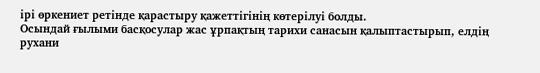ірі өркениет ретінде қарастыру қажеттігінің көтерілуі болды.
Осындай ғылыми басқосулар жас ұрпақтың тарихи санасын қалыптастырып, елдің рухани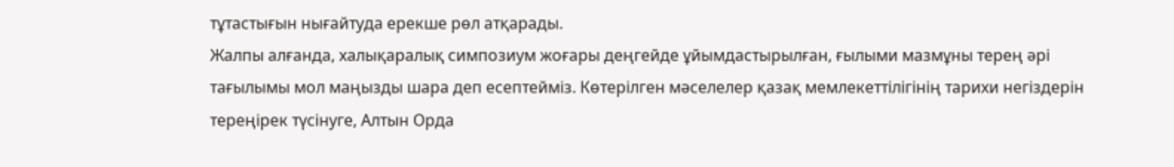тұтастығын нығайтуда ерекше рөл атқарады.
Жалпы алғанда, халықаралық симпозиум жоғары деңгейде ұйымдастырылған, ғылыми мазмұны терең әрі тағылымы мол маңызды шара деп есептейміз. Көтерілген мәселелер қазақ мемлекеттілігінің тарихи негіздерін тереңірек түсінуге, Алтын Орда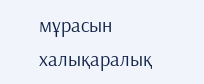мұрасын халықаралық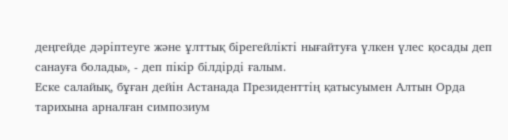деңгейде дәріптеуге және ұлттық бірегейлікті нығайтуға үлкен үлес қосады деп санауға болады», - деп пікір білдірді ғалым.
Еске салайық, бұған дейін Астанада Президенттің қатысуымен Алтын Орда тарихына арналған симпозиум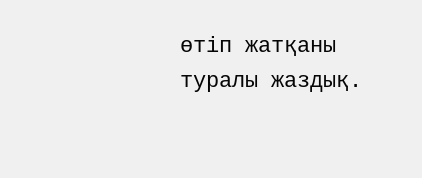өтіп жатқаны туралы жаздық.